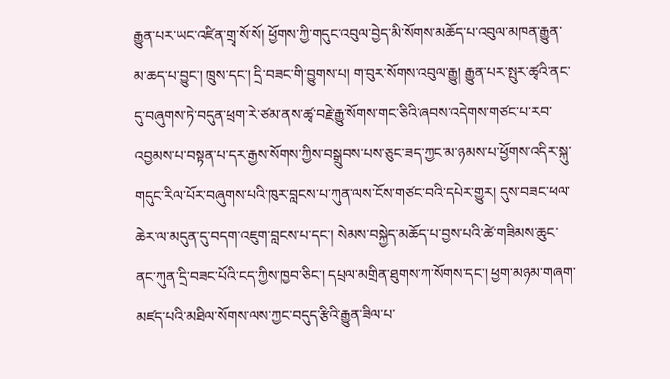རྒྱུན་པར་ཡང་འཛིན་གྲྭ་སོ་སོ། ཕྱོགས་ཀྱི་གདུང་འབུལ་བྱེད་མི་སོགས་མཆོད་པ་འབུལ་མཁན་རྒྱུན་མ་ཆད་པ་བྱུང་། ཁྲུས་དང་། དྲི་བཟང་གི་བྱུགས་པ། ག་བུར་སོགས་འབུལ་རྒྱུ། རྒྱུན་པར་སྤུར་ཚྭའི་ནང་དུ་བཞུགས་ཏེ་བདུན་ཕྲག་རེ་ཙམ་ནས་ཚྭ་བརྗེ་རྒྱུ་སོགས་གང་ཅིའི་ཞབས་འདེགས་གཙང་པ་རབ་འབྱམས་པ་བསྟན་པ་དར་རྒྱས་སོགས་ཀྱིས་བསྒྲུབས་པས་ཅུང་ཟད་ཀྱང་མ་ཉམས་པ་ཕྱོགས་འདིར་སྐུ་གདུང་རིལ་པོར་བཞུགས་པའི་ཁུར་བླངས་པ་ཀུན་ལས་ངོས་གཙང་བའི་དཔེར་གྱུར། དུས་བཟང་ཕལ་ཆེར་ལ་མདུན་དུ་བདག་འཇུག་བླངས་པ་དང་། སེམས་བསྐྱེད་མཆོད་པ་བྱས་པའི་ཚེ་གཟིམས་ཆུང་ནང་ཀུན་དྲི་བཟང་པོའི་ངད་ཀྱིས་ཁྱབ་ཅིང་། དཔྲལ་མགྲིན་ཐུགས་ཀ་སོགས་དང་། ཕྱག་མཉམ་གཞག་མཛད་པའི་མཐིལ་སོགས་ལས་ཀྱང་བདུད་རྩིའི་རྒྱུན་ཟིལ་པ་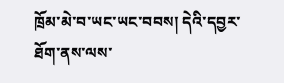ཁྲོམ་མེ་བ་ཡང་ཡང་བབས། དེའི་དབྱར་ཐོག་ནས་ལས་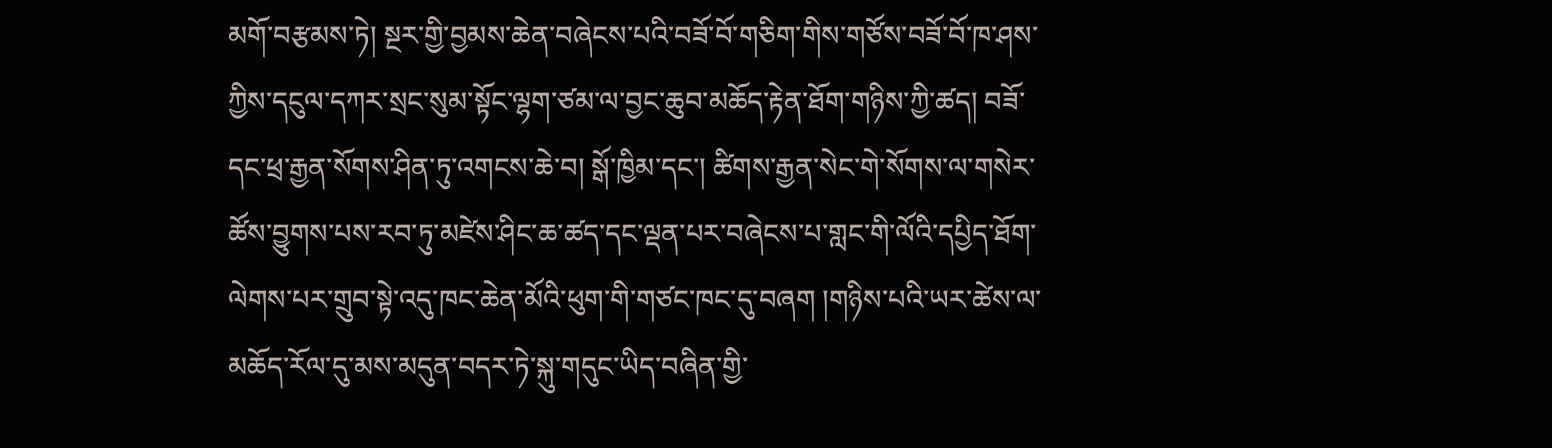མགོ་བརྩམས་ཏེ། སྔར་གྱི་བྱམས་ཆེན་བཞེངས་པའི་བཟོ་བོ་གཅིག་གིས་གཙོས་བཟོ་བོ་ཁ་ཤས་ཀྱིས་དངུལ་དཀར་སྲང་སུམ་སྟོང་ལྷག་ཙམ་ལ་བྱང་ཆུབ་མཆོད་རྟེན་ཐོག་གཉིས་ཀྱི་ཚད། བཟོ་དང་ཕྲ་རྒྱན་སོགས་ཤིན་ཏུ་འགངས་ཆེ་བ། སྒོ་ཁྱིམ་དང་། ཚིགས་རྒྱན་སེང་གེ་སོགས་ལ་གསེར་ཚོས་བྱུགས་པས་རབ་ཏུ་མཛེས་ཤིང་ཆ་ཚད་དང་ལྡན་པར་བཞེངས་པ་གླང་གི་ལོའི་དཔྱིད་ཐོག་ལེགས་པར་གྲུབ་སྟེ་འདུ་ཁང་ཆེན་མོའི་ཕུག་གི་གཙང་ཁང་དུ་བཞག །གཉིས་པའི་ཡར་ཚེས་ལ་མཆོད་རོལ་དུ་མས་མདུན་བདར་ཏེ་སྐུ་གདུང་ཡིད་བཞིན་གྱི་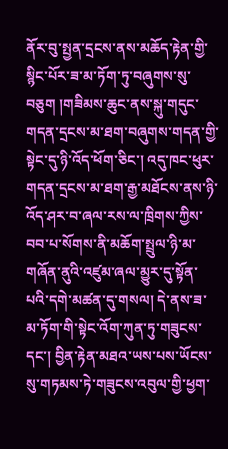ནོར་བུ་སྤྱན་དྲངས་ནས་མཆོད་རྟེན་གྱི་སྙིང་པོར་ཟ་མ་ཏོག་ཏུ་བཞུགས་སུ་བཅུག །གཟིམས་ཆུང་ནས་སྐུ་གདུང་གདན་དྲངས་མ་ཐག་བཞུགས་གདན་གྱི་སྟེང་དུ་ཉི་འོད་ཕོག་ཅིང་། འདུ་ཁང་ཕུར་གདན་དྲངས་མ་ཐག་རྒྱ་མཐོངས་ནས་ཉི་འོད་ཤར་བ་ཞལ་རས་ལ་ཁྲིགས་ཀྱིས་བབ་པ་སོགས་ནི་མཆོག་སྤྲུལ་ཉི་མ་གཞོན་ནུའི་འཛུམ་ཞལ་མྱུར་དུ་སྟོན་པའི་དགེ་མཚན་དུ་གསལ། དེ་ནས་ཟ་མ་ཏོག་གི་སྟེང་འོག་ཀུན་ཏུ་གཟུངས་དང་། བྱིན་རྟེན་མཐའ་ཡས་པས་ཡོངས་སུ་གཏམས་ཏེ་གཟུངས་འབུལ་གྱི་ཕྱག་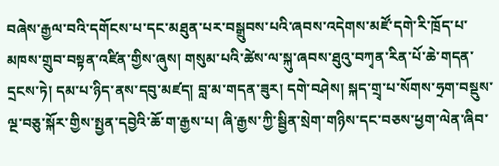བཞེས་རྒྱལ་བའི་དགོངས་པ་དང་མཐུན་པར་བསྒྲུབས་པའི་ཞབས་འདེགས་མཛོ་དགེ་རི་ཁྲོད་པ་མཁས་གྲུབ་བསྟན་འཛིན་གྱིས་ཞུས། གསུམ་པའི་ཚེས་ལ་སྐུ་ཞབས་ཐུའུ་བཀྭན་རིན་པོ་ཆེ་གདན་དྲངས་ཏེ། དམ་པ་ཉིད་ནས་དབུ་མཛད། བླ་མ་གདན་ཟུར། དགེ་བཤེས། སྐད་གྲྭ་པ་སོགས་ཧྲག་བསྡུས་ལྔ་བཅུ་སྐོར་གྱིས་སྤྱན་དབྱེའི་ཆོ་ག་རྒྱས་པ། ཞི་རྒྱས་ཀྱི་སྦྱིན་སྲེག་གཉིས་དང་བཅས་ཕྱག་ལེན་ཞིབ་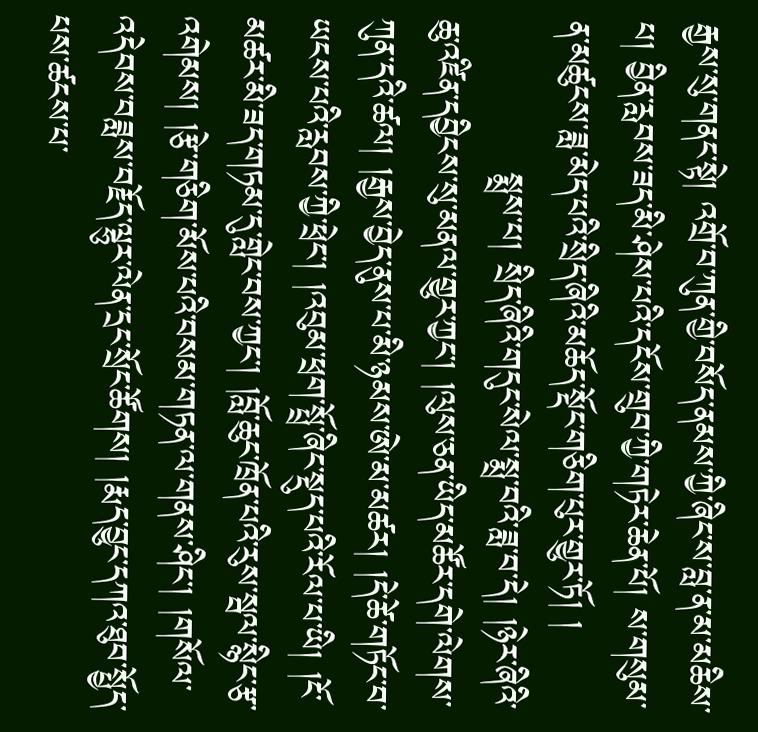རྒྱས་སུ་གནང་སྟེ། འགྲོ་བ་ཀུན་གྱི་བསོད་ནམས་ཀྱི་ཞིང་ས་བླ་ན་མ་མཆིས་པ། བྱིན་རླབས་ཟད་མི་ཤེས་པའི་དངོས་གྲུབ་ཀྱི་གཏེར་ཆེན་པོ། ས་གསུམ་ན་མཚུངས་ཟླ་མེད་པའི་སྲིད་ཞིའི་མཆོད་སྡོང་གཅིག་པུར་གྱུར་ཏོ། །
             སྨྲས་པ། སྲིད་ཞིའི་གདུང་སེལ་སྨྲ་བའི་ཟླ་བ་དེ། །ཉེར་ཞིའི་ཆུ་འཛིན་དབྱིངས་སུ་མནལ་གྱུར་ཀྱང་། །ལུས་ཅན་ཡིད་མཚོར་དགེ་ལེགས་ཀུན་དའི་ཚལ། །རྒྱས་བྱེད་ནུས་པ་མི་ཉམས་ཨེ་མ་མཚར། །དེ་ཚེ་གཏོང་བ་ཡངས་པའི་རླབས་ཀྱི་ཕྲེང་། །འབུམ་ཕྲག་སྤྲོ་ཞིང་སྡུད་པའི་རོལ་པ་ཡི། །ངོ་མཚར་མི་ཟད་གཏམ་དུ་གླེང་བས་ཀྱང་། །བློ་ཆུང་ཁྲོན་པའི་རུས་སྦལ་སྙིང་རྩ་འགེམས། །རྩེ་གཅིག་མོས་པའི་བསམ་གཏན་ལ་གནས་ཤིང་། །གསོལ་འདེབས་བཟླས་བརྗོད་ལྷུར་ལེན་དྲང་སྲོང་ཚོགས། །རྨད་བྱུང་དཀའ་ཐུབ་སྤྱོད་པས་ཚངས་པ་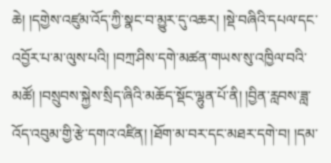ཆེ། །དགྱེས་འཛུམ་འོད་ཀྱི་སྣང་བ་མྱུར་དུ་འཆར། །སྡེ་བཞིའི་དཔལ་དང་འབྱོར་པ་མ་ལུས་པའི། །བཀྲ་ཤིས་དགེ་མཚན་གཡས་སུ་འཁྱིལ་བའི་མཚོ། །བསྲུབས་སྐྱེས་སྲིད་ཞིའི་མཆོད་སྡོང་ལྷུན་པོ་ནི། །བྱིན་རླབས་ཟླ་འོད་འབུམ་གྱི་རྩེ་དགའ་འཛིན། །ཐོག་མ་བར་དང་མཐར་དགེ་བ། །དམ་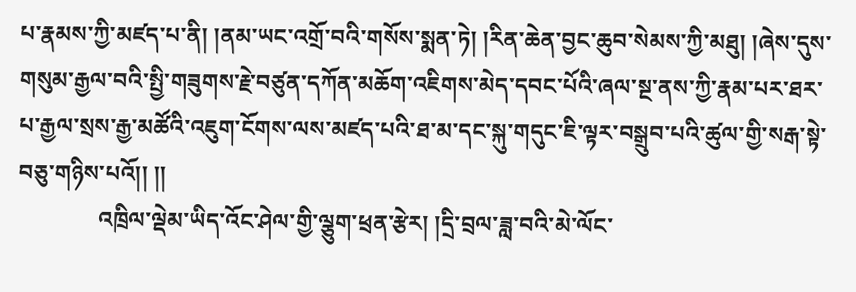པ་རྣམས་ཀྱི་མཛད་པ་ནི། །ནམ་ཡང་འགྲོ་བའི་གསོས་སྨན་ཏེ། །རིན་ཆེན་བྱང་ཆུབ་སེམས་ཀྱི་མཐུ། །ཞེས་དུས་གསུམ་རྒྱལ་བའི་སྤྱི་གཟུགས་རྗེ་བཙུན་དཀོན་མཆོག་འཇིགས་མེད་དབང་པོའི་ཞལ་སྔ་ནས་ཀྱི་རྣམ་པར་ཐར་པ་རྒྱལ་སྲས་རྒྱ་མཚོའི་འཇུག་ངོགས་ལས་མཛད་པའི་ཐ་མ་དང་སྐུ་གདུང་ཇི་ལྟར་བསྒྲུབ་པའི་ཚུལ་གྱི་སརྒ་སྟེ་བཅུ་གཉིས་པའོ།། །།
              འཁྲིལ་ལྡེམ་ཡིད་འོང་ཤེལ་གྱི་ལྕུག་ཕྲན་རྩེར། །དྲི་བྲལ་ཟླ་བའི་མེ་ལོང་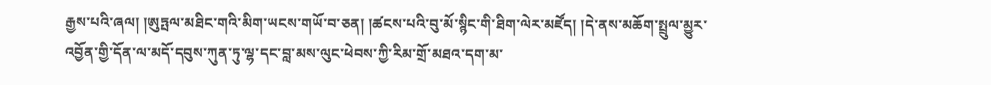རྒྱས་པའི་ཞལ། །ཨུཏྤལ་མཐིང་གའི་མིག་ཡངས་གཡོ་བ་ཅན། །ཚངས་པའི་བུ་མོ་སྙིང་གི་ཐིག་ལེར་མཛོད། །དེ་ནས་མཆོག་སྤྲུལ་མྱུར་འབྱོན་གྱི་དོན་ལ་མདོ་དབུས་ཀུན་ཏུ་ལྷ་དང་བླ་མས་ལུང་ཕེབས་ཀྱི་རིམ་གྲོ་མཐའ་དག་མ་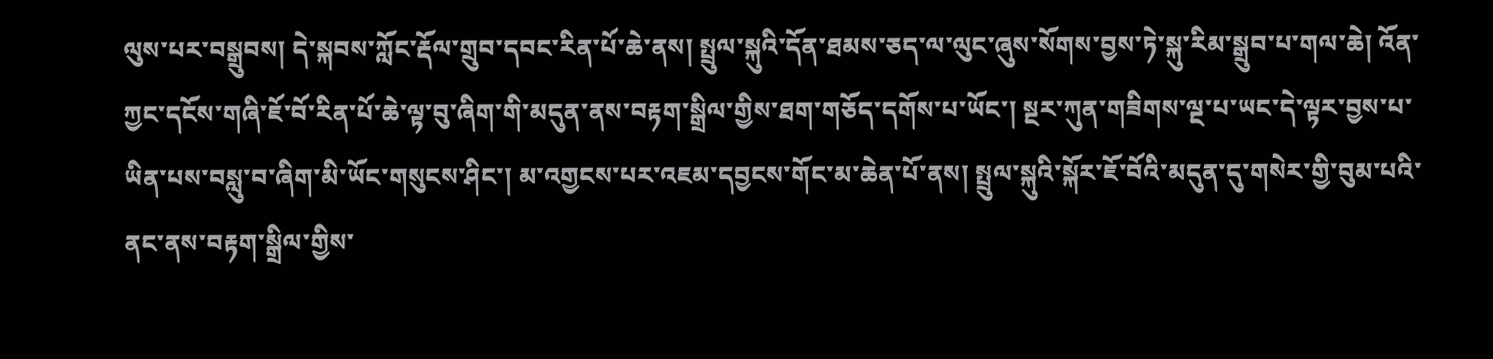ལུས་པར་བསྒྲུབས། དེ་སྐབས་ཀློང་རྡོལ་གྲུབ་དབང་རིན་པོ་ཆེ་ནས། སྤྲུལ་སྐུའི་དོན་ཐམས་ཅད་ལ་ལུང་ཞུས་སོགས་བྱས་ཏེ་སྐུ་རིམ་སྒྲུབ་པ་གལ་ཆེ། འོན་ཀྱང་དངོས་གཞི་ཇོ་བོ་རིན་པོ་ཆེ་ལྟ་བུ་ཞིག་གི་མདུན་ནས་བརྟག་སྒྲིལ་གྱིས་ཐག་གཅོད་དགོས་པ་ཡོང་། སྔར་ཀུན་གཟིགས་ལྔ་པ་ཡང་དེ་ལྟར་བྱས་པ་ཡིན་པས་བསླུ་བ་ཞིག་མི་ཡོང་གསུངས་ཤིང་། མ་འགྱངས་པར་འཇམ་དབྱངས་གོང་མ་ཆེན་པོ་ནས། སྤྲུལ་སྐུའི་སྐོར་ཇོ་བོའི་མདུན་དུ་གསེར་གྱི་བུམ་པའི་ནང་ནས་བརྟག་སྒྲིལ་གྱིས་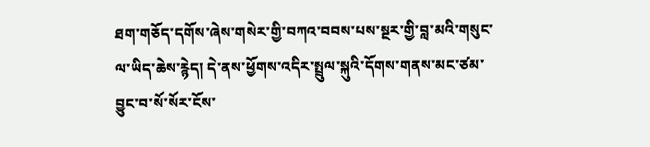ཐག་གཅོད་དགོས་ཞེས་གསེར་གྱི་བཀའ་བབས་པས་སྔར་གྱི་བླ་མའི་གསུང་ལ་ཡིད་ཆེས་རྙེད། དེ་ནས་ཕྱོགས་འདིར་སྤྲུལ་སྐུའི་དོགས་གནས་མང་ཙམ་བྱུང་བ་སོ་སོར་ངོས་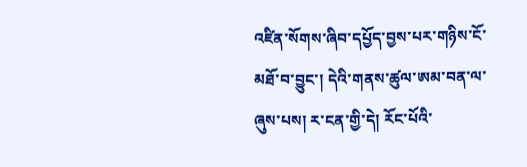འཛིན་སོགས་ཞིབ་དཔྱོད་བྱས་པར་གཉིས་ངོ་མཐོ་བ་བྱུང་། དེའི་གནས་ཚུལ་ཨམ་བན་ལ་ཞུས་པས། ར་ངན་གྱི་དེ། རོང་པོའི་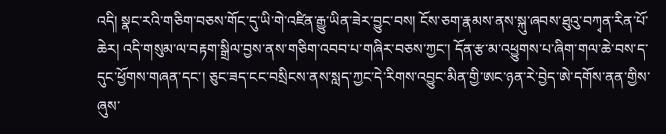འདི། སྣང་རའི་གཅིག་བཅས་གོང་དུ་ཡི་གེ་འཛིན་རྒྱུ་ཡིན་ཟེར་བྱུང་བས། ངོས་ཅག་རྣམས་ནས་སྐུ་ཞབས་ཐུའུ་བཀྭན་རིན་པོ་ཆེར། འདི་གསུམ་ལ་བརྟག་སྒྲིལ་བྱས་ནས་གཅིག་འབབ་པ་གཞིར་བཅས་ཀྱང་། དོན་རྩ་མ་འཕྱུགས་པ་ཞིག་གལ་ཆེ་བས་ད་དུང་ཕྱོགས་གཞན་དང་། ཅུང་ཟད་ངང་བསྲིངས་ནས་སླད་ཀྱང་དེ་རིགས་འབྱུང་མིན་གྱི་ཨང་ཉན་རེ་བྱེད་ཨེ་དགོས་ནན་གྱིས་ཞུས་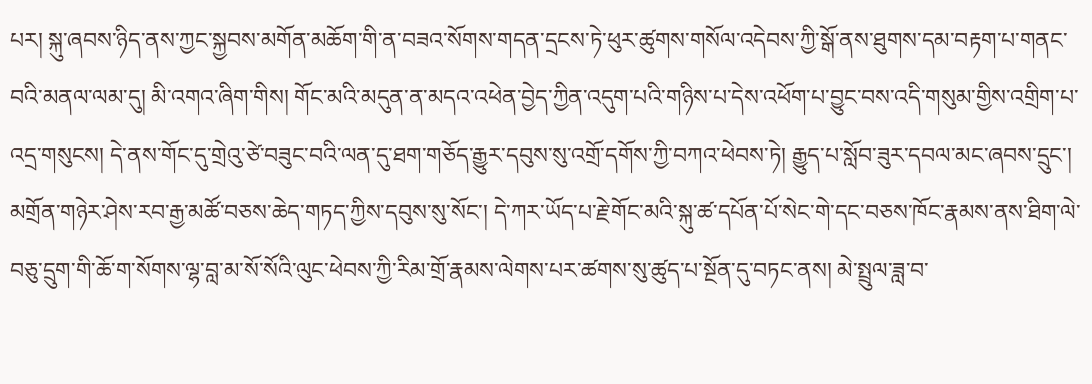པར། སྐུ་ཞབས་ཉིད་ནས་ཀྱང་སྐྱབས་མགོན་མཆོག་གི་ན་བཟའ་སོགས་གདན་དྲངས་ཏེ་ཕུར་ཚུགས་གསོལ་འདེབས་ཀྱི་སྒོ་ནས་ཐུགས་དམ་བརྟག་པ་གནང་བའི་མནལ་ལམ་དུ། མི་འགའ་ཞིག་གིས། གོང་མའི་མདུན་ན་མདའ་འཕེན་བྱེད་ཀྱིན་འདུག་པའི་གཉིས་པ་དེས་འཕོག་པ་བྱུང་བས་འདི་གསུམ་གྱིས་འགྲིག་པ་འདྲ་གསུངས། དེ་ནས་གོང་དུ་གྲེའུ་ཙེ་བཟུང་བའི་ལན་དུ་ཐག་གཅོད་རྒྱུར་དབུས་སུ་འགྲོ་དགོས་ཀྱི་བཀའ་ཕེབས་ཏེ། རྒྱུད་པ་སློབ་ཟུར་དབལ་མང་ཞབས་དྲུང་། མགྲོན་གཉེར་ཤེས་རབ་རྒྱ་མཚོ་བཅས་ཆེད་གཏད་ཀྱིས་དབུས་སུ་སོང་། དེ་ཀར་ཡོད་པ་རྗེ་གོང་མའི་སྐུ་ཚ་དཔོན་པོ་སེང་གེ་དང་བཅས་ཁོང་རྣམས་ནས་ཐིག་ལེ་བཅུ་དྲུག་གི་ཆོ་ག་སོགས་ལྷ་བླ་མ་སོ་སོའི་ལུང་ཕེབས་ཀྱི་རིམ་གྲོ་རྣམས་ལེགས་པར་ཚགས་སུ་ཚུད་པ་སྔོན་དུ་བཏང་ནས། མེ་སྤྲུལ་ཟླ་བ་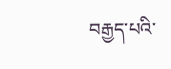བརྒྱད་པའི་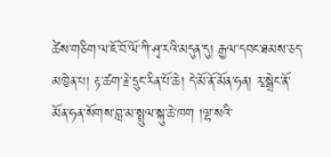ཚེས་གཅིག་ལ་ཇོ་བོ་ལོ་ཀི་ཤྭ་རའི་མདུན་དུ། རྒྱལ་དབང་ཐམས་ཅད་མཁྱེན་པ། རྟ་ཚག་རྗེ་དྲུང་རིན་པོ་ཆེ། དེ་མོ་ནོ་མོན་ཧན། རྭ་སྒྲེང་ནོ་མོན་ཧན་སོགས་བླ་མ་སྤྲུལ་སྐུ་ཆེ་ཁག །ལྷ་སའི་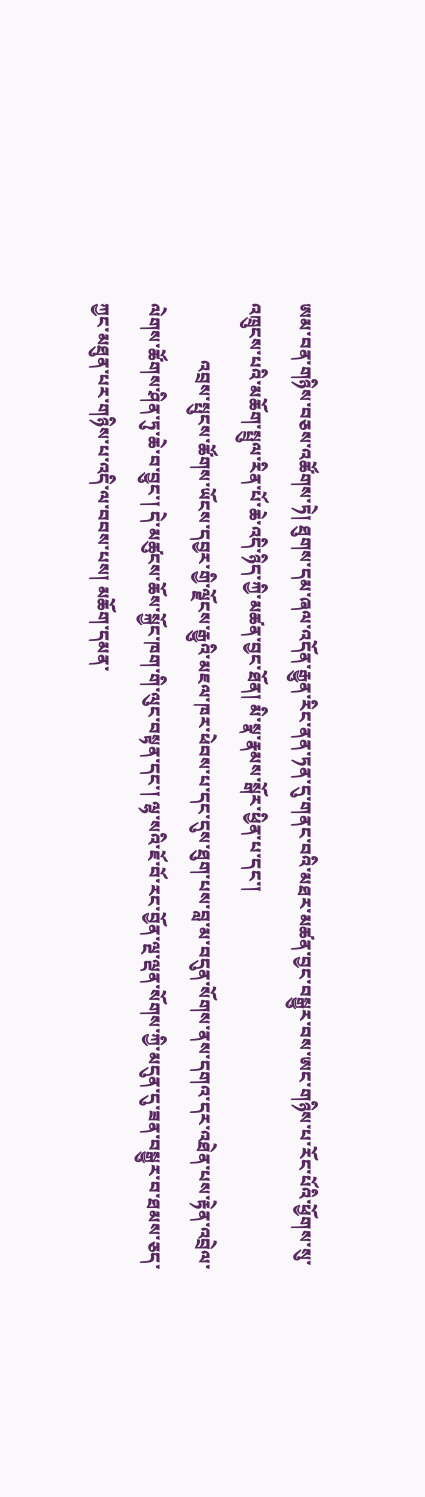ཨམ་བན་གཉིས་བཅས་འཚོགས་ཏེ། ཐུགས་དམ་ཞལ་འདོན་རྒྱུན་རིང་ནན་ཏན་དུ་གནང་བའི་མཐར་མཚན་བྱང་བསྒྱུར་བས་ཨང་གཉིས་པ་རོང་པོའི་ཕྱོགས་སུ་འཁྲུངས་པའི་མཆོག་སྤྲུལ་རིན་པོ་ཆེ་འདི་ཉིད་ཀྱི་མཚན་བྱང་ཐོན། མི་སྣ་རྣམས་སྒོར་ཕྱིན་པ་དང་།
             འབྲས་སྤུངས་ཚོགས་ཡོངས་དབྱར་གྱི་ལྗོངས་རྒྱུའི་མཇལ་ཁར་ཕེབས་པ་དང་དུས་ཐུག་པས་བླ་མ་བདུན་སོགས་ནས་དགའ་དར་འཐེན་པས་རྟེན་འབྲེལ་ལེགས་ཚོགས་ཤིན་ཏུ་ཆེ་བ་བྱུང་། དེ་མཚུངས་ཆོས་སྐྱོང་ཁག་གི་ལུང་བསྟན་དང་། ལྷ་སའི་ཇོ་བོ་རང་བྱོན་ལྔ་ལྡན་སོགས་ཀྱི་མདུན་དུ་ཟན་བསྒྱུར་བ་ཐམས་ཅད་ཀྱང་མཐུན་པར་གཉིས་པ་འདི་ལ་བབས་པས། མཆོག་དམན་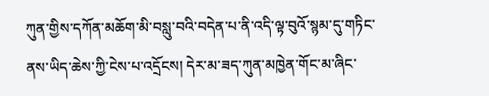ཀུན་གྱིས་དཀོན་མཆོག་མི་བསླུ་བའི་བདེན་པ་ནི་འདི་ལྟ་བུའོ་སྙམ་དུ་གཏིང་ནས་ཡིད་ཆེས་ཀྱི་ངེས་པ་འདྲོངས། དེར་མ་ཟད་ཀུན་མཁྱེན་གོང་མ་ཞིང་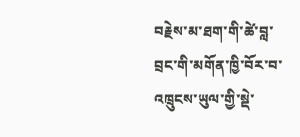བརྗེས་མ་ཐག་གི་ཚེ་བླ་བྲང་གི་མགོན་ཁྱི་བོར་བ་འཁྲུངས་ཡུལ་གྱི་སྡེ་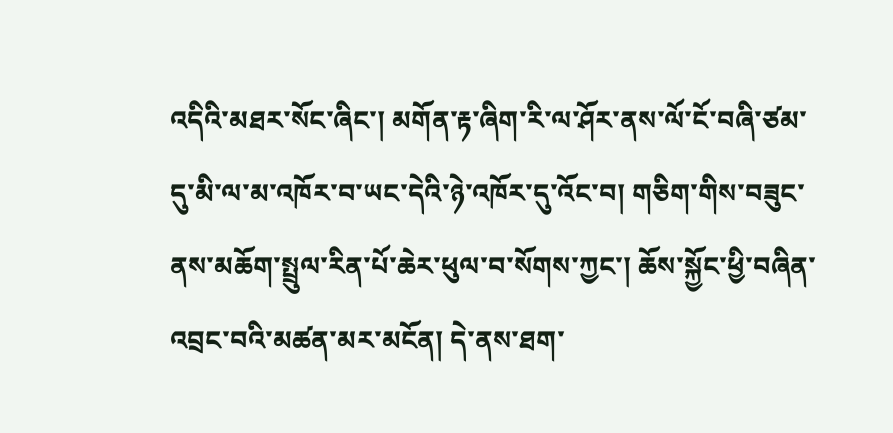འདིའི་མཐར་སོང་ཞིང་། མགོན་རྟ་ཞིག་རི་ལ་ཤོར་ནས་ལོ་ངོ་བཞི་ཙམ་དུ་མི་ལ་མ་འཁོར་བ་ཡང་དེའི་ཉེ་འཁོར་དུ་འོང་བ། གཅིག་གིས་བཟུང་ནས་མཆོག་སྤྲུལ་རིན་པོ་ཆེར་ཕུལ་བ་སོགས་ཀྱང་། ཆོས་སྐྱོང་ཕྱི་བཞིན་འབྲང་བའི་མཚན་མར་མངོན། དེ་ནས་ཐག་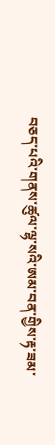བཅད་པའི་གནས་ཚུལ་ལྷ་སའི་ཨམ་བན་གྱིས་རྟ་ཟམ་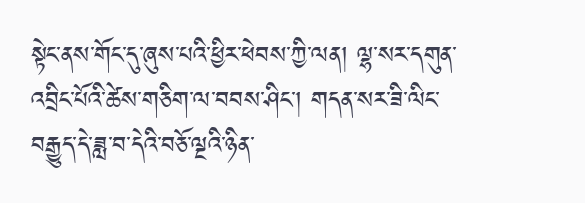སྟེང་ནས་གོང་དུ་ཞུས་པའི་ཕྱིར་ཕེབས་ཀྱི་ལན། ལྷ་སར་དགུན་འབྲིང་པོའི་ཚེས་གཅིག་ལ་བབས་ཤིང་། གདན་སར་ཟི་ལིང་བརྒྱུད་དེ་ཟླ་བ་དེའི་བཅོ་ལྔའི་ཉིན་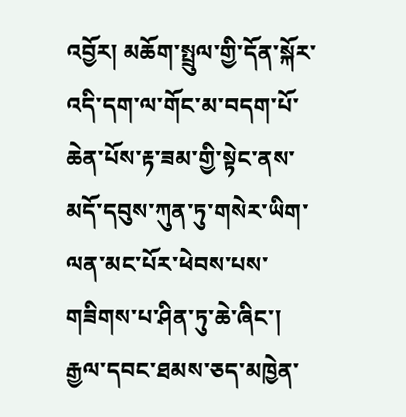འབྱོར། མཆོག་སྤྲུལ་གྱི་དོན་སྐོར་འདི་དག་ལ་གོང་མ་བདག་པོ་ཆེན་པོས་རྟ་ཟམ་གྱི་སྟེང་ནས་མདོ་དབུས་ཀུན་ཏུ་གསེར་ཡིག་ལན་མང་པོར་ཕེབས་པས་གཟིགས་པ་ཤིན་ཏུ་ཆེ་ཞིང་། རྒྱལ་དབང་ཐམས་ཅད་མཁྱེན་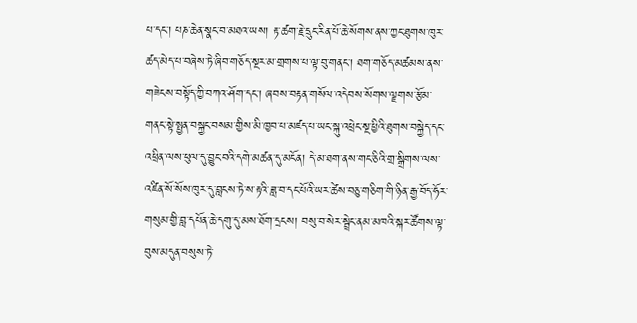པ་དང་། པཎ་ཆེན་སྣང་བ་མཐའ་ཡས། རྟ་ཚག་རྗེ་དྲུང་རིན་པོ་ཆེ་སོགས་ནས་ཀྱང་ཐུགས་ཁུར་ཚད་མེད་པ་བཞེས་ཏེ་ཞིབ་གཅོད་སྔར་མ་གྲགས་པ་ལྟ་བུ་གནང་། ཐག་གཅོད་མཚམས་ནས་གཟེངས་བསྟོད་ཀྱི་བཀའ་ཤོག་དང་། ཞབས་བརྟན་གསོལ་འདེབས་སོགས་ལྗགས་རྩོམ་གནང་སྟེ་སྤྱན་བསྐྱང་བསམ་གྱིས་མི་ཁྱབ་པ་མཛད་པ་ཡང་སྐུ་འཕྲེང་སྔ་ཕྱིའི་ཐུགས་བསྐྱེད་དང་འཕྲིན་ལས་ཕུལ་དུ་བྱུང་བའི་དགེ་མཚན་དུ་མངོན། དེ་མ་ཐག་ནས་གང་ཅིའི་གྲ་སྒྲིགས་ལས་འཛིན་སོ་སོས་ཁུར་དུ་བླངས་ཏེ་ས་རྟའི་ཟླ་བ་དང་པོའི་ཡར་ཚེས་བཅུ་གཅིག་གི་ཉིན་རྒྱ་བོད་ཧོར་གསུམ་གྱི་བླ་དཔོན་ཆེ་དགུ་དུ་མས་ཐོག་དྲངས། བསུ་བ་སེར་སྦྲེང་ནམ་མཁའི་སྐར་ཚོགས་ལྟ་བུས་མདུན་བསུས་ཏེ་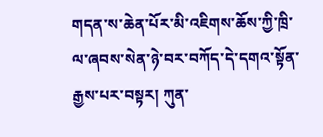གདན་ས་ཆེན་པོར་མི་འཇིགས་ཆོས་ཀྱི་ཁྲི་ལ་ཞབས་སེན་ཉེ་བར་བཀོད་དེ་དགའ་སྟོན་རྒྱས་པར་བསྟར། ཀུན་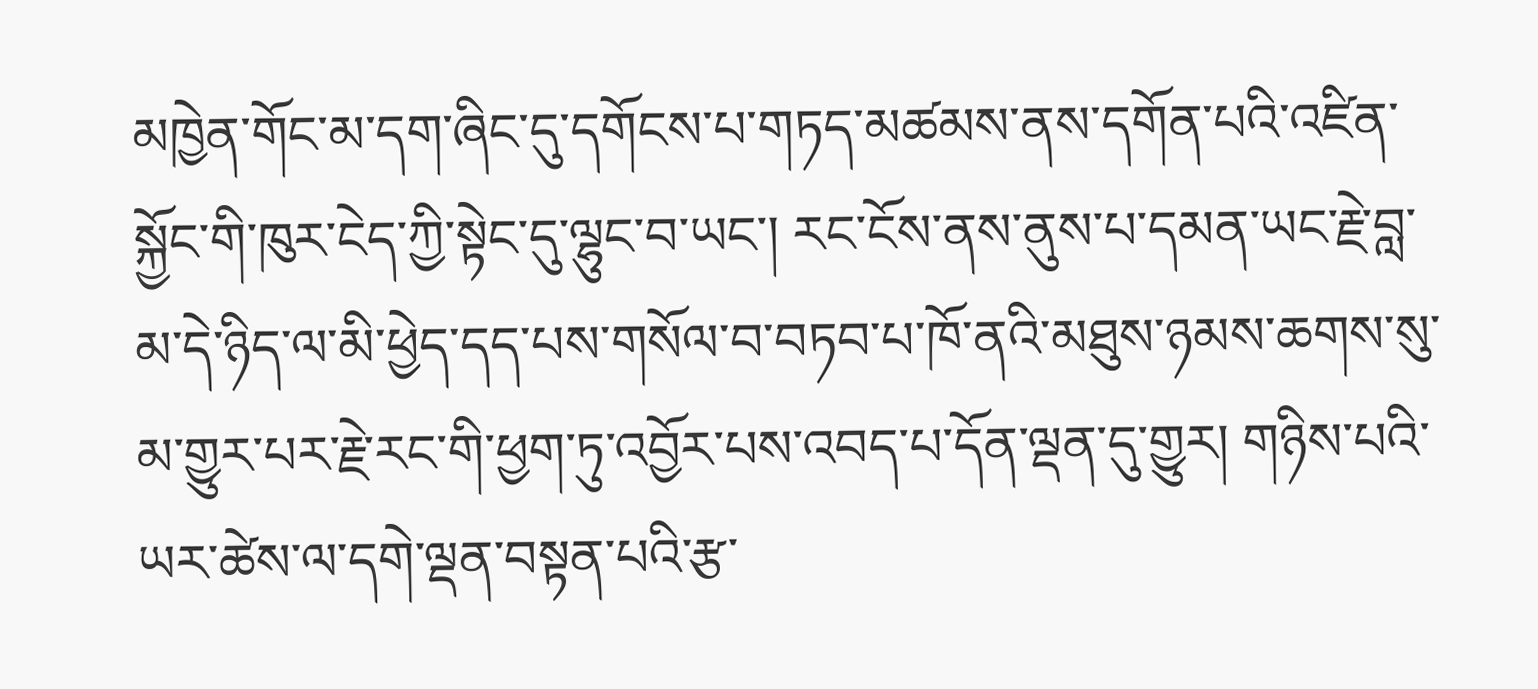མཁྱེན་གོང་མ་དག་ཞིང་དུ་དགོངས་པ་གཏད་མཚམས་ནས་དགོན་པའི་འཛིན་སྐྱོང་གི་ཁུར་ངེད་ཀྱི་སྟེང་དུ་ལྷུང་བ་ཡང་། རང་ངོས་ནས་ནུས་པ་དམན་ཡང་རྗེ་བླ་མ་དེ་ཉིད་ལ་མི་ཕྱེད་དད་པས་གསོལ་བ་བཏབ་པ་ཁོ་ནའི་མཐུས་ཉམས་ཆགས་སུ་མ་གྱུར་པར་རྗེ་རང་གི་ཕྱག་ཏུ་འབྱོར་པས་འབད་པ་དོན་ལྡན་དུ་གྱུར། གཉིས་པའི་ཡར་ཚེས་ལ་དགེ་ལྡན་བསྟན་པའི་རྩ་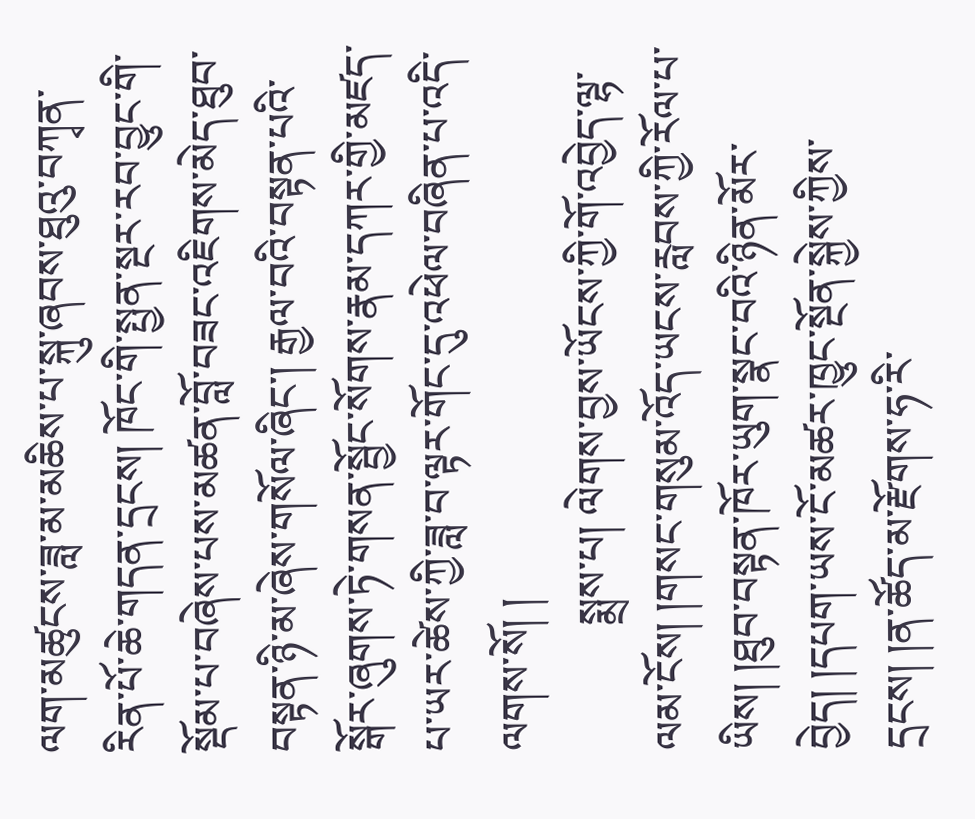ལག་མཚུངས་ཟླ་མ་མཆིས་པ་སྐུ་ཞབས་ཐུའུ་བཀྭན་རིན་པོ་ཆེ་གདན་དྲངས། ཁོང་གི་སྤྱན་སྔར་རབ་བྱུང་གི་སྡོམ་པ་བཞེས་པས་མཚན་བློ་བཟང་འཇིགས་མེད་ཐུབ་བསྟན་ཉི་མ་ཞེས་གསོལ་ཞིང་། རྒྱལ་བའི་བསྟན་པའི་སྒོར་ཞུགས་ཏེ་གསན་སྦྱོང་སོགས་རྣམ་དཀར་གྱི་མཛད་པ་ཡར་ཚེས་ཀྱི་ཟླ་བ་ལྟར་གོང་དུ་འཕེལ་བཞིན་པ་འདི་ལགས་སོ། །
            སྨྲས་པ། ལེགས་བྱས་ཡོངས་ཀྱི་གོ་འབྱེད་ལྷ་ལམ་ངོས། །གསང་གསུམ་འོད་ཡངས་རླབས་ཀྱི་རོལ་པ་ཡིས། །ཐུབ་བསྟན་ཁོར་ཡུག་སྣང་བའི་ཉིན་མོར་བྱེད། །དཔག་ཡས་ངོ་མཚར་ཁྱུང་སྔོན་སྐྱེས་ཀྱིས་དྲངས། །ན་ཚོད་མ་རྫོགས་ཧ་རི་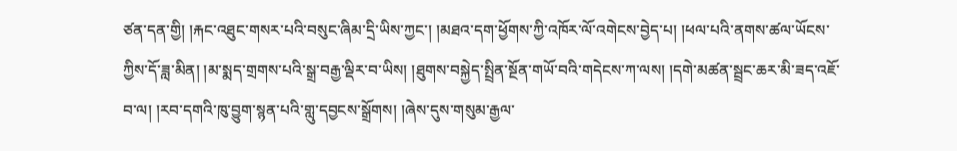ཙན་དན་གྱི། །རྐང་འཐུང་གསར་པའི་བསུང་ཞིམ་དྲི་ཡིས་ཀྱང་། །མཐའ་དག་ཕྱོགས་ཀྱི་འཁོར་ལོ་འགེངས་བྱེད་པ། །ཕལ་པའི་ནགས་ཚལ་ཡོངས་ཀྱིས་དོ་ཟླ་མིན། །མ་སྨད་གྲགས་པའི་སྒྲ་བརྒྱ་ལྡིར་བ་ཡིས། །ཐུགས་བསྐྱེད་སྤྲིན་སྔོན་གཡོ་བའི་གདེངས་ཀ་ལས། །དགེ་མཚན་སྦྲང་ཆར་མི་ཟད་འཇོ་བ་ལ། །རབ་དགའི་ཁུ་བྱུག་སྙན་པའི་གླུ་དབྱངས་སྒྲོགས། །ཞེས་དུས་གསུམ་རྒྱལ་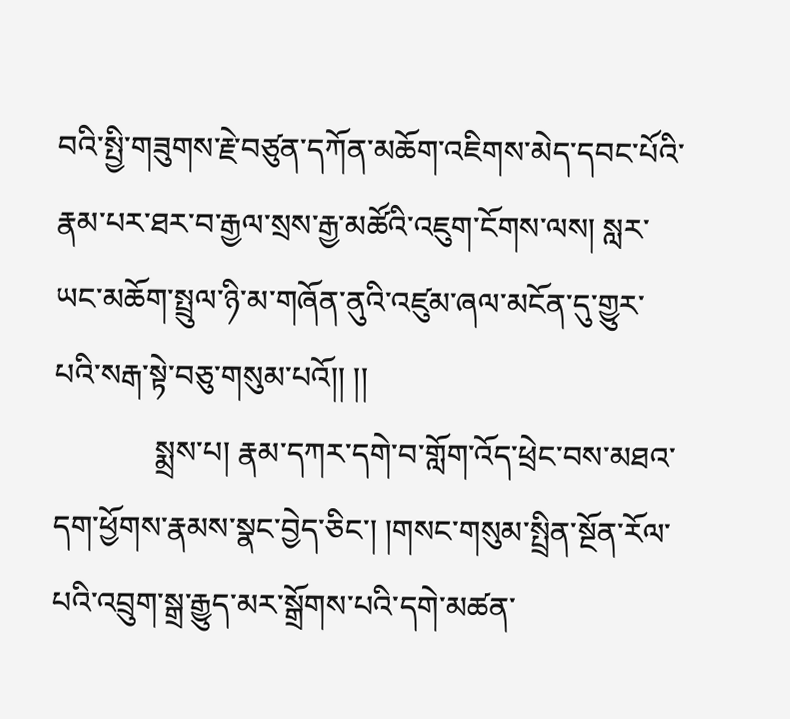བའི་སྤྱི་གཟུགས་རྗེ་བཙུན་དཀོན་མཆོག་འཇིགས་མེད་དབང་པོའི་རྣམ་པར་ཐར་བ་རྒྱལ་སྲས་རྒྱ་མཚོའི་འཇུག་ངོགས་ལས། སླར་ཡང་མཆོག་སྤྲུལ་ཉི་མ་གཞོན་ནུའི་འཛུམ་ཞལ་མངོན་དུ་གྱུར་པའི་སརྒ་སྟེ་བཅུ་གསུམ་པའོ།། །།
             སྨྲས་པ། རྣམ་དཀར་དགེ་བ་གློག་འོད་ཕྲེང་བས་མཐའ་དག་ཕྱོགས་རྣམས་སྣང་བྱེད་ཅིང་། །གསང་གསུམ་སྤྲིན་སྔོན་རོལ་པའི་འབྲུག་སྒྲ་རྒྱུད་མར་སྒྲོགས་པའི་དགེ་མཚན་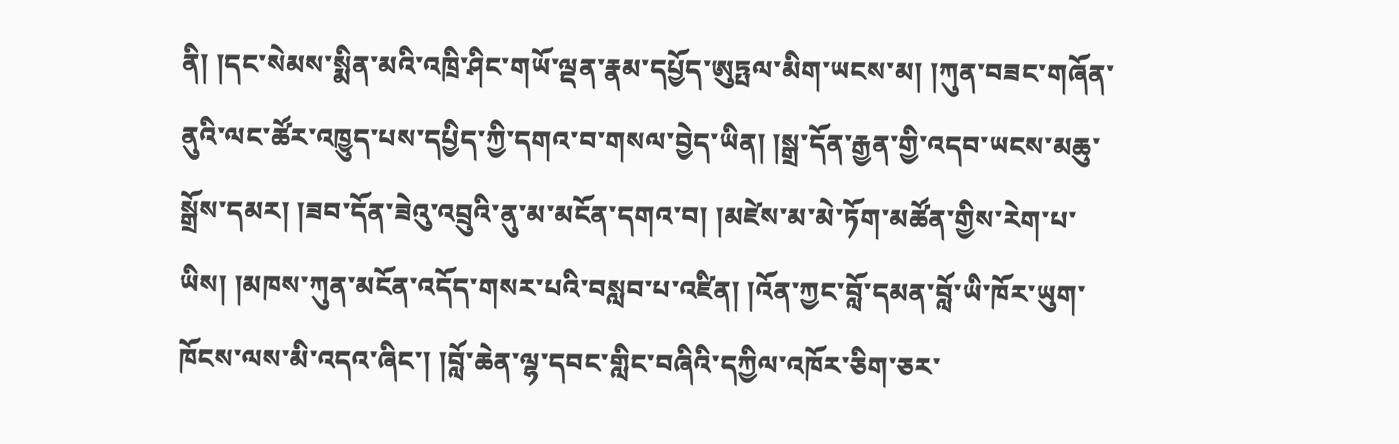ནི། །དང་སེམས་སྨིན་མའི་འཁྲི་ཤིང་གཡོ་ལྡན་རྣམ་དཔྱོད་ཨུཏྤལ་མིག་ཡངས་མ། །ཀུན་བཟང་གཞོན་ནུའི་ལང་ཚོར་འཁྱུད་པས་དཔྱིད་ཀྱི་དགའ་བ་གསལ་བྱེད་ཡིན། །སྒྲ་དོན་རྒྱན་གྱི་འདབ་ཡངས་མཆུ་སྒྲོས་དམར། །ཟབ་དོན་ཟེའུ་འབྲུའི་ནུ་མ་མངོན་དགའ་བ། །མཛེས་མ་མེ་ཏོག་མཚོན་གྱིས་རེག་པ་ཡིས། །མཁས་ཀུན་མངོན་འདོད་གསར་པའི་བསླབ་པ་འཛིན། །འོན་ཀྱང་བློ་དམན་བློ་ཡི་ཁོར་ཡུག་ཁོངས་ལས་མི་འདའ་ཞིང་། །བློ་ཆེན་ལྷ་དབང་གླིང་བཞིའི་དཀྱིལ་འཁོར་ཅིག་ཅར་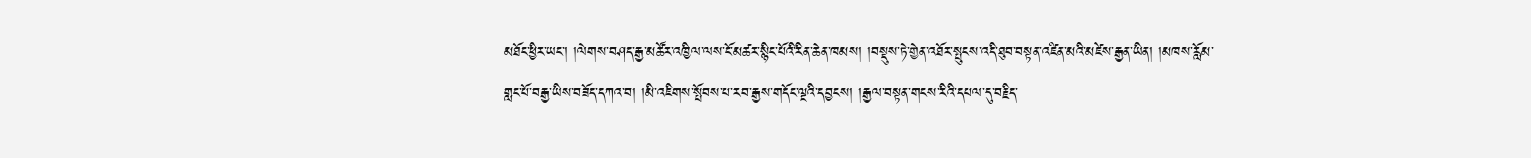མཐོང་ཕྱིར་ཡང་། །ལེགས་བཤད་རྒྱ་མཚོར་འཁྱིལ་ལས་ངོ་མཚར་སྙིང་པོའི་རིན་ཆེན་ཁམས། །བསྡུས་ཏེ་གྱེན་འཐོར་སྤུངས་འདི་ཐུབ་བསྟན་འཛིན་མའི་མཛེས་རྒྱན་ཡིན། །མཁས་རློམ་གླང་པོ་བརྒྱ་ཡིས་བཟོད་དཀའ་བ། །མི་འཇིགས་སྤོབས་པ་རབ་རྒྱས་གདོང་ལྔའི་དབྱངས། །རྒྱལ་བསྟན་གངས་རིའི་དཔལ་དུ་བརྗིད་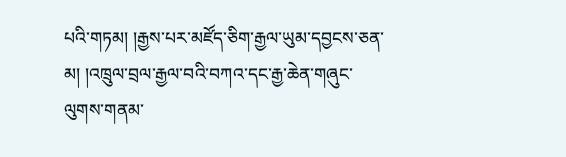པའི་གཏམ། །རྒྱས་པར་མཛོད་ཅིག་རྒྱལ་ཡུམ་དབྱངས་ཅན་མ། །འཁྲུལ་བྲལ་རྒྱལ་བའི་བཀའ་དང་རྒྱ་ཆེན་གཞུང་ལུགས་གནམ་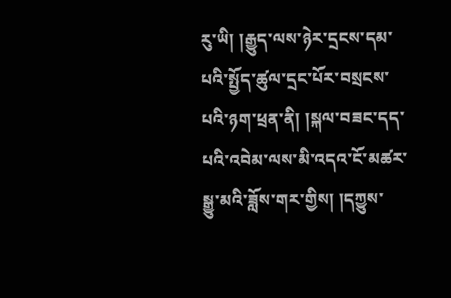རུ་ཡི། །རྒྱུད་ལས་ཉེར་དྲངས་དམ་པའི་སྤྱོད་ཚུལ་དྲང་པོར་བསྲངས་པའི་ཉག་ཕྲན་ནི། །སྐལ་བཟང་དད་པའི་འབེམ་ལས་མི་འདའ་ངོ་མཚར་སྒྱུ་མའི་ཟློས་གར་གྱིས། །དཀྱུས་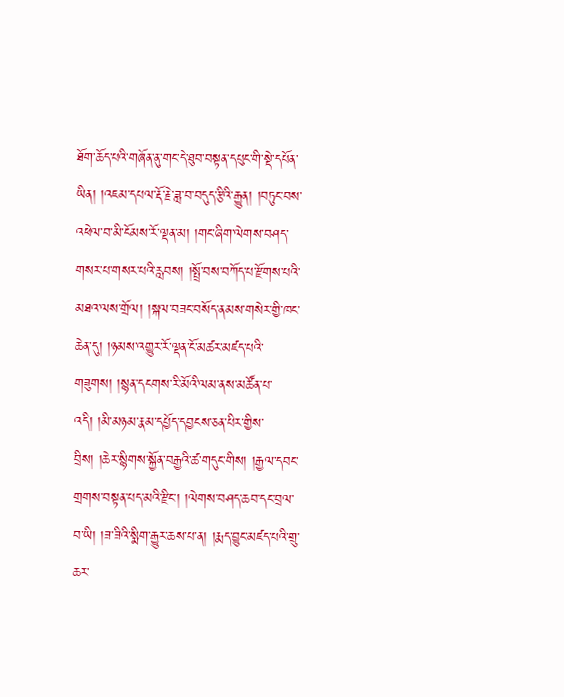ཐོག་ཆོད་པའི་གཞོན་ནུ་གང་དེ་ཐུབ་བསྟན་དཔུང་གི་སྡེ་དཔོན་ཡིན། །འཇམ་དཔལ་རྡོ་རྗེ་ཟླ་བ་བདུད་རྩིའི་རྒྱུན། །བཏུང་བས་འཕེལ་བ་མི་ངོམས་རོ་ལྡན་མ། །གང་ཞིག་ལེགས་བཤད་གསར་པ་གསར་པའི་རླབས། །སྤྲོ་བས་བཀོད་པ་རྫོགས་པའི་མཐའ་ལས་གྲོལ། །སྐལ་བཟང་བསོད་ནམས་གསེར་གྱི་ཁང་ཆེན་དུ། །ཉམས་འགྱུར་རོ་ལྡན་ངོ་མཚར་མཛད་པའི་གཟུགས། །སྙན་དངགས་རི་མོའི་ལམ་ནས་མཚོན་པ་འདི། །མི་མཉམ་རྣམ་དཔྱོད་དབྱངས་ཅན་པིར་གྱིས་བྲིས། །ཆེར་སྙིགས་སྐྱོན་བརྒྱའི་ཚ་གདུང་གིས། །རྒྱལ་དབང་གྲགས་བསྟན་པད་མའི་རྫིང་། །ལེགས་བཤད་ཆབ་དང་བྲལ་བ་ཡི། །ཟ་ཟིའི་སྨིག་རྒྱུར་ཆས་པ་ན། །རྨད་བྱུང་མཛད་པའི་གྲུ་ཆར་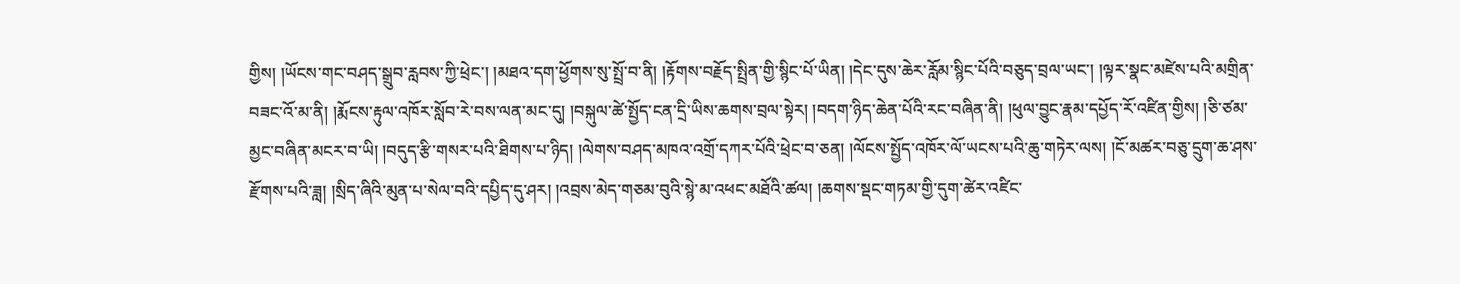གྱིས། །ཡོངས་གང་བཤད་སྒྲུབ་རླབས་ཀྱི་ཕྲེང་། །མཐའ་དག་ཕྱོགས་སུ་སྤྲོ་བ་ནི། །རྟོགས་བརྗོད་སྤྲིན་གྱི་སྙིང་པོ་ཡིན། །དེང་དུས་ཆེར་རློམ་སྙིང་པོའི་བཅུད་བྲལ་ཡང་། །ལྟར་སྣང་མཛེས་པའི་མགྲིན་བཟང་འོ་མ་ནི། །རྨོངས་རྟུལ་འཁོར་སློབ་རེ་བས་ལན་མང་དུ། །བསྐུལ་ཚེ་སྤྱོད་ངན་དྲི་ཡིས་ཆགས་བྲལ་སྟེར། །བདག་ཉིད་ཆེན་པོའི་རང་བཞིན་ནི། །ཕུལ་བྱུང་རྣམ་དཔྱོད་རོ་འཛིན་གྱིས། །ཅི་ཙམ་མྱང་བཞིན་མངར་བ་ཡི། །བདུད་རྩི་གསར་པའི་ཐིགས་པ་ཉིད། །ལེགས་བཤད་མཁའ་འགྲོ་དཀར་པོའི་ཕྲེང་བ་ཅན། །ལོངས་སྤྱོད་འཁོར་ལོ་ཡངས་པའི་ཆུ་གཏེར་ལས། །ངོ་མཚར་བཅུ་དྲུག་ཆ་ཤས་རྫོགས་པའི་ཟླ། །སྲིད་ཞིའི་མུན་པ་སེལ་བའི་དཔྱིད་དུ་ཤར། །འབྲས་མེད་གཅམ་བུའི་སྙེ་མ་འཕང་མཐོའི་ཚལ། །ཆགས་སྡང་གཏམ་གྱི་དུག་ཚེར་འཛིང་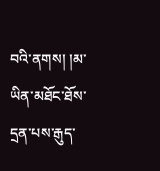བའི་ནགས། །མ་ཡིན་མཐོང་ཐོས་དྲན་པས་རྒུད་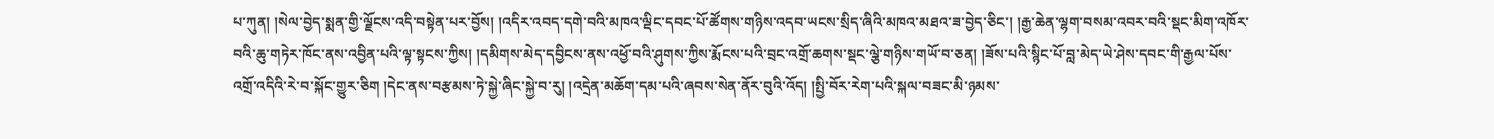པ་ཀུན། །སེལ་བྱེད་སྨན་གྱི་ལྗོངས་འདི་བསྟེན་པར་བྱོས། །འདིར་འབད་དགེ་བའི་མཁའ་ལྡིང་དབང་པོ་ཚོགས་གཉིས་འདབ་ཡངས་སྲིད་ཞིའི་མཁའ་མཐའ་ཟ་བྱེད་ཅིང་། །རྒྱ་ཆེན་ལྷག་བསམ་འབར་བའི་སྡང་མིག་འཁོར་བའི་ཆུ་གཏེར་ཁོང་ནས་འབྱིན་པའི་ལྟ་སྟངས་ཀྱིས། །དམིགས་མེད་དབྱིངས་ནས་འཕྱོ་བའི་ཤུགས་ཀྱིས་རྨོངས་པའི་བྲང་འགྲོ་ཆགས་སྡང་ལྕེ་གཉིས་གཡོ་བ་ཅན། །ཟོས་པའི་སྙིང་པོ་བླ་མེད་ཡེ་ཤེས་དབང་གི་རྒྱལ་པོས་འགྲོ་འདིའི་རེ་བ་སྐོང་གྱུར་ཅིག །དེང་ནས་བརྩམས་ཏེ་སྐྱེ་ཞིང་སྐྱེ་བ་རུ། །འདྲེན་མཆོག་དམ་པའི་ཞབས་སེན་ནོར་བུའི་འོད། །སྤྱི་བོར་རེག་པའི་སྐལ་བཟང་མི་ཉམས་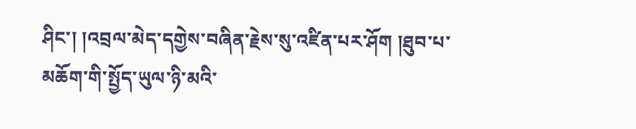ཤིང་། །འབྲལ་མེད་དགྱེས་བཞིན་རྗེས་སུ་འཛིན་པར་ཤོག །ཐུབ་པ་མཆོག་གི་སྤྱོད་ཡུལ་ཉི་མའི་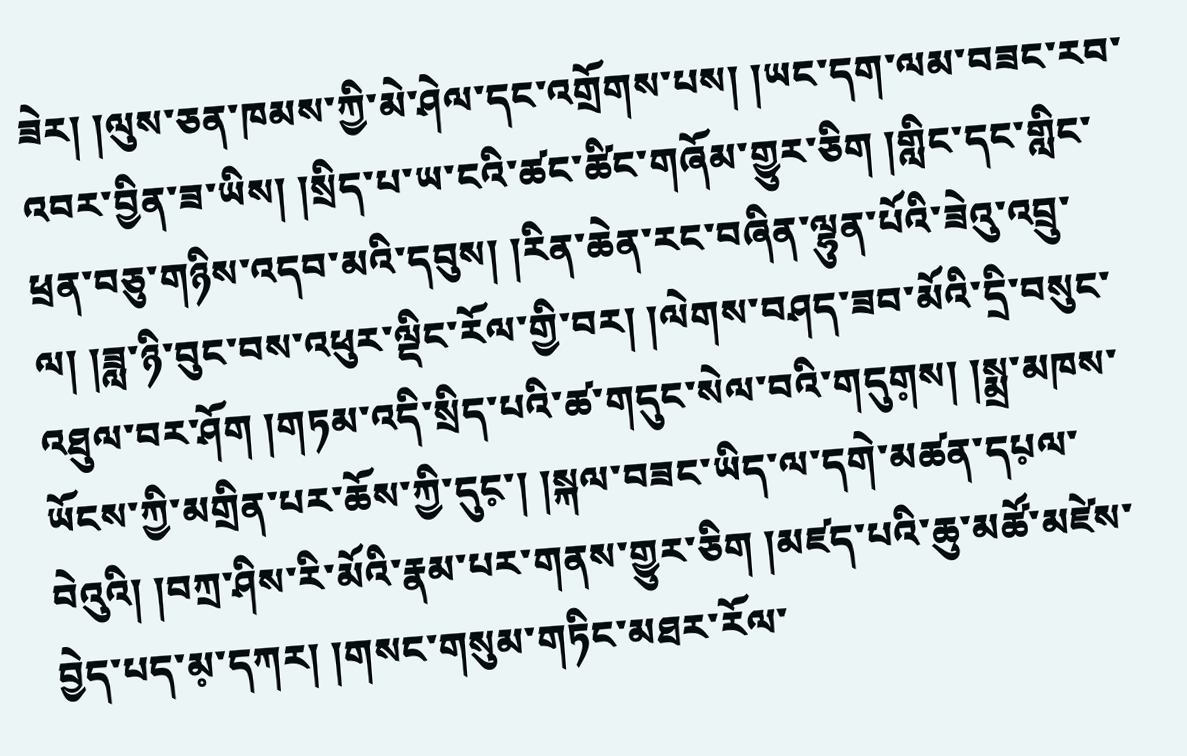ཟེར། །ལུས་ཅན་ཁམས་ཀྱི་མེ་ཤེལ་དང་འགྲོགས་པས། །ཡང་དག་ལམ་བཟང་རབ་འབར་བྱིན་ཟ་ཡིས། །སྲིད་པ་ཡ་ངའི་ཚང་ཚིང་གཞོམ་གྱུར་ཅིག །གླིང་དང་གླིང་ཕྲན་བཅུ་གཉིས་འདབ་མའི་དབུས། །རིན་ཆེན་རང་བཞིན་ལྷུན་པོའི་ཟེའུ་འབྲུ་ལ། །ཟླ་ཉི་བུང་བས་འཕུར་ལྡིང་རོལ་གྱི་བར། །ལེགས་བཤད་ཟབ་མོའི་དྲི་བསུང་འཐུལ་བར་ཤོག །གཏམ་འདི་སྲིད་པའི་ཚ་གདུང་སེལ་བའི་གདུག༷ས། །སྨྲ་མཁས་ཡོངས་ཀྱི་མགྲིན་པར་ཆོས་ཀྱི་དུང༷་། །སྐལ་བཟང་ཡིད་ལ་དགེ་མཚན་དཔ༷ལ་བེའུའི། །བཀྲ་ཤིས་རི་མོའི་རྣམ་པར་གནས་གྱུར་ཅིག །མཛད་པའི་ཆུ་མཚོ་མཛེས་བྱེད་པད་མ༷་དཀར། །གསང་གསུམ་གཏིང་མཐར་རོལ་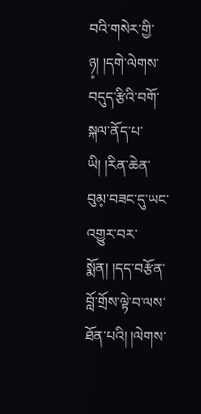བའི་གསེར་གྱི་ཉ༷། །དགེ་ལེགས་བདུད་རྩིའི་བགོ་སྐལ་ནོད་པ་ཡི། །རིན་ཆེན་བུམ༷་བཟང་དུ་ཡང་འགྱུར་བར་སྨོན། །དད་བརྩོན་བློ་གྲོས་ལྟེ་བ་ལས་ཐོན་པའི། །ལེགས་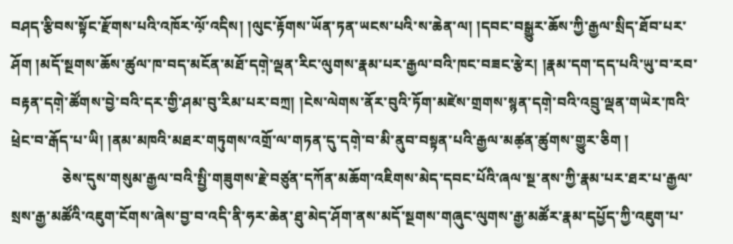བཤད་རྩིབས་སྟོང་རྫོགས་པའི་འཁོར་ལོ༷་འདིས། །ལུང་རྟོགས་ཡོན་ཏན་ཡངས་པའི་ས་ཆེན་ལ། །དབང་བསྒྱུར་ཆོས་ཀྱི་རྒྱལ་སྲིད་ཐོབ་པར་ཤོག །མདོ་སྔགས་ཆོས་ཚུལ་ཁ་བད་མངོན་མཐོ་དགེ༷་ལྡན་རིང་ལུགས་རྣམ་པར་རྒྱལ་བའི་ཁང་བཟང་རྩེར། །རྣམ་དག་དད་པའི་ཡུ་བ་རབ་བརྟན་དགེ༷་ཚོགས་བྱེ་བའི་དར་གྱི་ཤམ་བུ་རིམ་པར་བཀྲ། །ངེས་ལེགས་ནོར་བུའི་ཏོག་མཛེས་གྲགས་སྙན་དགེ༷་བའི་འབྲུ་ལྡན་གཡེར་ཁའི་ཕྲེང་བ་རྒོད་པ་ཡི། །ནམ་མཁའི་མཐར་གཏུགས་འགྲོ་ལ་གཏན་དུ་དགེ༷་བ་མི་ནུབ་བསྟན་པའི་རྒྱལ་མཚ༷ན་ཚུགས་གྱུར་ཅིག །
              ཅེས་དུས་གསུམ་རྒྱལ་བའི་སྤྱི་གཟུགས་རྗེ་བཙུན་དཀོན་མཆོག་འཇིགས་མེད་དབང་པོའི་ཞལ་སྔ་ནས་ཀྱི་རྣམ་པར་ཐར་པ་རྒྱལ་སྲས་རྒྱ་མཚོའི་འཇུག་ངོགས་ཞེས་བྱ་བ་འདི་ནི་ཧར་ཆེན་ཐུ་མེད་ཤོག་ནས་མདོ་སྔགས་གཞུང་ལུགས་རྒྱ་མཚོར་རྣམ་དཔྱོད་ཀྱི་འཇུག་པ་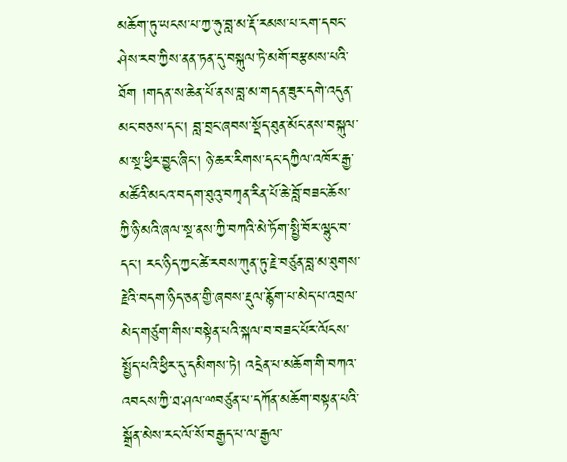མཆོག་ཏུ་ཡངས་པ་ཀྱ་ཧུ་བླ་མ་རྡོ་རམས་པ་ངག་དབང་ཤེས་རབ་ཀྱིས་ནན་ཏན་དུ་བསྐུལ་ཏེ་མགོ་བརྩམས་པའི་ཐོག །གདན་ས་ཆེན་པོ་ནས་བླ་མ་གདན་ཟུར་དགེ་འདུན་མང་བཅས་དང་། བླ་བྲང་ཞབས་སྡོད་ཐུན་མོང་ནས་བསྐུལ་མ་སྔ་ཕྱིར་བྱུང་ཞིང་། ཉེ་ཆར་རིགས་དང་དཀྱིལ་འཁོར་རྒྱ་མཚོའི་མངའ་བདག་ཐུའུ་བཀྭན་རིན་པོ་ཆེ་བློ་བཟང་ཆོས་ཀྱི་ཉི་མའི་ཞལ་སྔ་ནས་ཀྱི་བཀའི་མེ་ཏོག་སྤྱི་བོར་ལྷུང་བ་དང་། རང་ཉིད་ཀྱང་ཚེ་རབས་ཀུན་ཏུ་རྗེ་བཙུན་བླ་མ་ཐུགས་རྗེའི་བདག་ཉིད་ཅན་གྱི་ཞབས་རྡུལ་རྙོག་པ་མེད་པ་འབྲལ་མེད་གཙུག་གིས་བསྟེན་པའི་སྐལ་བ་བཟང་པོར་ལོངས་སྤྱོད་པའི་ཕྱིར་དུ་དམིགས་ཏེ། འདྲེན་པ་མཆོག་གི་བཀའ་འབངས་ཀྱི་ཐ་ཤལ་ྋབཙུན་པ་དཀོན་མཆོག་བསྟན་པའི་སྒྲོན་མེས་རང་ལོ་སོ་བརྒྱད་པ་ལ་རྒྱལ་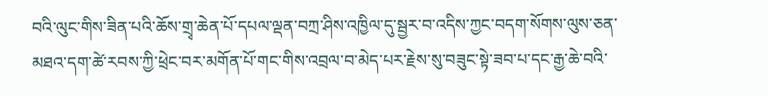བའི་ལུང་གིས་ཟིན་པའི་ཆོས་གྲྭ་ཆེན་པོ་དཔལ་ལྡན་བཀྲ་ཤིས་འཁྱིལ་དུ་སྦྱར་བ་འདིས་ཀྱང་བདག་སོགས་ལུས་ཅན་མཐའ་དག་ཚེ་རབས་ཀྱི་ཕྲེང་བར་མགོན་པོ་གང་གིས་འབྲལ་བ་མེད་པར་རྗེས་སུ་བཟུང་སྟེ་ཟབ་པ་དང་རྒྱ་ཆེ་བའི་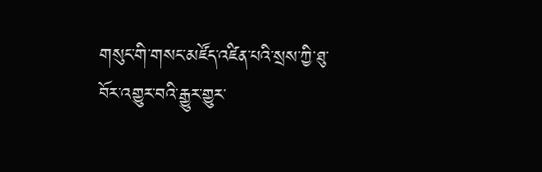གསུང་གི་གསང་མཛོད་འཛིན་པའི་སྲས་ཀྱི་ཐུ་བོར་འགྱུར་བའི་རྒྱུར་གྱུར་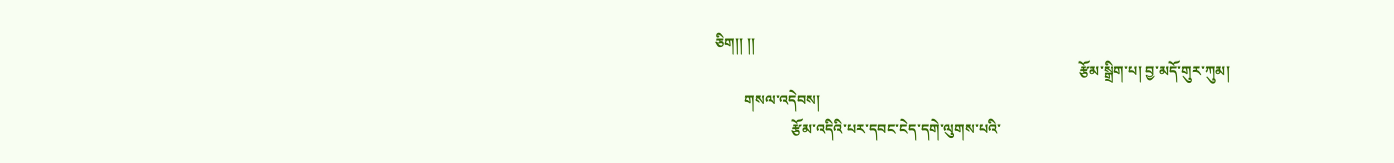ཅིག།། །།
                                                                                                    རྩོམ་སྒྲིག་པ། བྱ་མདོ་གུར་ཀུམ།
        གསལ་འདེབས།
                     རྩོམ་འདིའི་པར་དབང་ངེད་དགེ་ལུགས་པའི་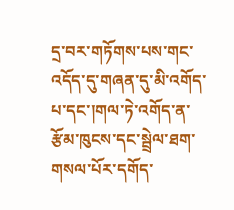དྲ་བར་གཏོགས་པས་གང་འདོད་དུ་གཞན་དུ་མི་འགོད་པ་དང་།གལ་ཏེ་འགོད་ན་རྩོམ་ཁུངས་དང་སྦྲེལ་ཐག་གསལ་པོར་དགོད་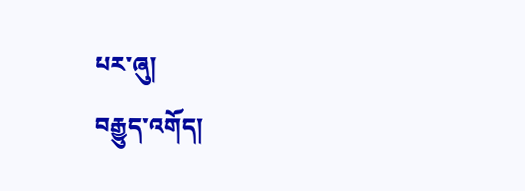པར་ཞུ།
བརྒྱུད་འགོད།